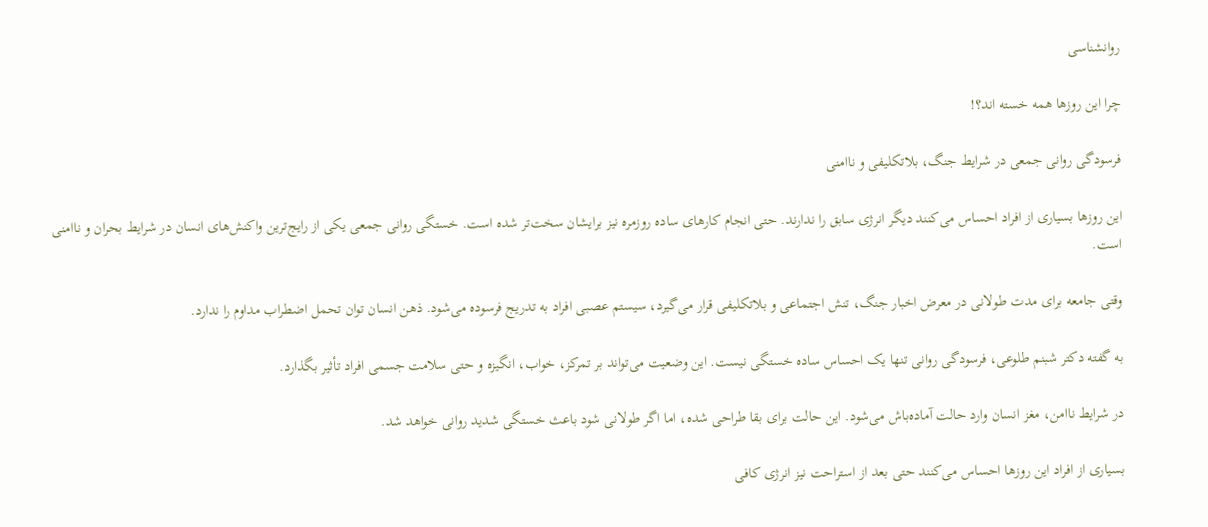روانشناسی

چرا این روزها همه خسته اند؟!

فرسودگی روانی جمعی در شرایط جنگ، بلاتکلیفی و ناامنی

این روزها بسیاری از افراد احساس می‌کنند دیگر انرژی سابق را ندارند. حتی انجام کارهای ساده روزمره نیز برایشان سخت‌تر شده است. خستگی روانی جمعی یکی از رایج‌ترین واکنش‌های انسان در شرایط بحران و ناامنی است.

وقتی جامعه برای مدت طولانی در معرض اخبار جنگ، تنش اجتماعی و بلاتکلیفی قرار می‌گیرد، سیستم عصبی افراد به تدریج فرسوده می‌شود. ذهن انسان توان تحمل اضطراب مداوم را ندارد.

به گفته دکتر شبنم طلوعی، فرسودگی روانی تنها یک احساس ساده خستگی نیست. این وضعیت می‌تواند بر تمرکز، خواب، انگیزه و حتی سلامت جسمی افراد تأثیر بگذارد.

در شرایط ناامن، مغز انسان وارد حالت آماده‌باش می‌شود. این حالت برای بقا طراحی شده، اما اگر طولانی شود باعث خستگی شدید روانی خواهد شد.

بسیاری از افراد این روزها احساس می‌کنند حتی بعد از استراحت نیز انرژی کافی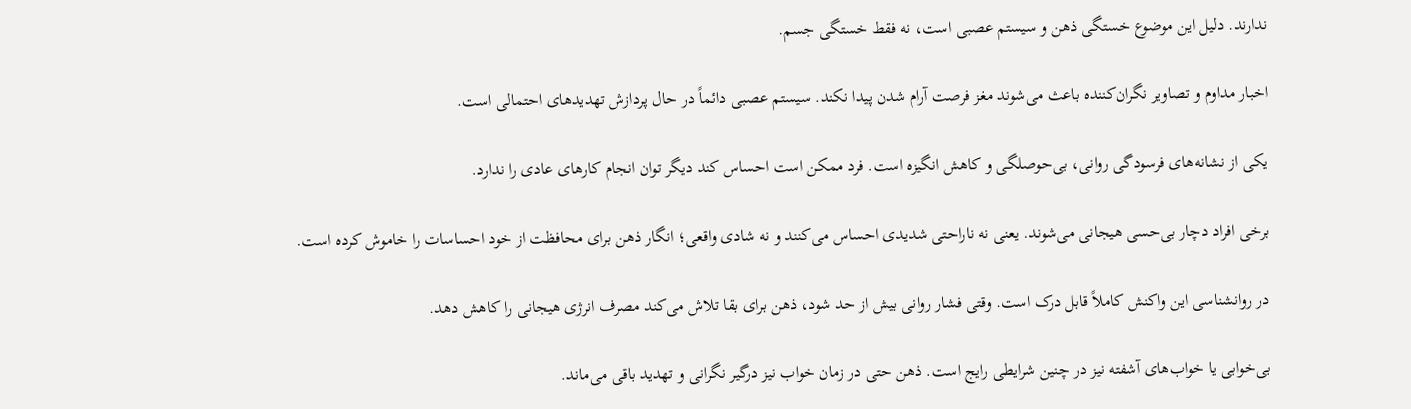ندارند. دلیل این موضوع خستگی ذهن و سیستم عصبی است، نه فقط خستگی جسم.

اخبار مداوم و تصاویر نگران‌کننده باعث می‌شوند مغز فرصت آرام شدن پیدا نکند. سیستم عصبی دائماً در حال پردازش تهدیدهای احتمالی است.

یکی از نشانه‌های فرسودگی روانی، بی‌حوصلگی و کاهش انگیزه است. فرد ممکن است احساس کند دیگر توان انجام کارهای عادی را ندارد.

برخی افراد دچار بی‌حسی هیجانی می‌شوند. یعنی نه ناراحتی شدیدی احساس می‌کنند و نه شادی واقعی؛ انگار ذهن برای محافظت از خود احساسات را خاموش کرده است.

در روانشناسی این واکنش کاملاً قابل درک است. وقتی فشار روانی بیش از حد شود، ذهن برای بقا تلاش می‌کند مصرف انرژی هیجانی را کاهش دهد.

بی‌خوابی یا خواب‌های آشفته نیز در چنین شرایطی رایج است. ذهن حتی در زمان خواب نیز درگیر نگرانی و تهدید باقی می‌ماند.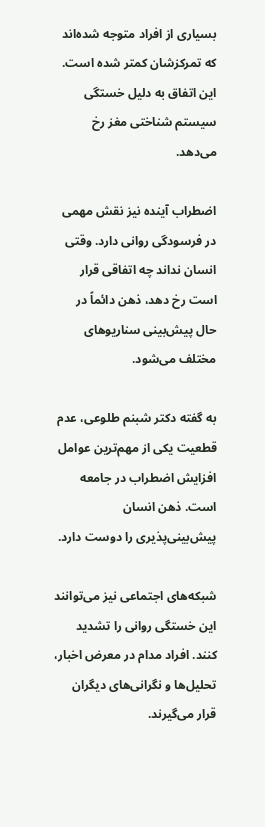بسیاری از افراد متوجه شده‌اند که تمرکزشان کمتر شده است. این اتفاق به دلیل خستگی سیستم شناختی مغز رخ می‌دهد.

اضطراب آینده نیز نقش مهمی در فرسودگی روانی دارد. وقتی انسان نداند چه اتفاقی قرار است رخ دهد، ذهن دائماً در حال پیش‌بینی سناریوهای مختلف می‌شود.

به گفته دکتر شبنم طلوعی، عدم قطعیت یکی از مهم‌ترین عوامل افزایش اضطراب در جامعه است. ذهن انسان پیش‌بینی‌پذیری را دوست دارد.

شبکه‌های اجتماعی نیز می‌توانند این خستگی روانی را تشدید کنند. افراد مدام در معرض اخبار، تحلیل‌ها و نگرانی‌های دیگران قرار می‌گیرند.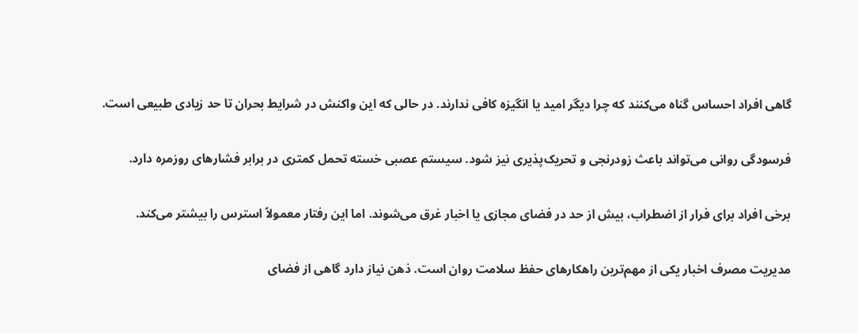گاهی افراد احساس گناه می‌کنند که چرا دیگر امید یا انگیزه کافی ندارند. در حالی که این واکنش در شرایط بحران تا حد زیادی طبیعی است.

فرسودگی روانی می‌تواند باعث زودرنجی و تحریک‌پذیری نیز شود. سیستم عصبی خسته تحمل کمتری در برابر فشارهای روزمره دارد.

برخی افراد برای فرار از اضطراب، بیش از حد در فضای مجازی یا اخبار غرق می‌شوند. اما این رفتار معمولاً استرس را بیشتر می‌کند.

مدیریت مصرف اخبار یکی از مهم‌ترین راهکارهای حفظ سلامت روان است. ذهن نیاز دارد گاهی از فضای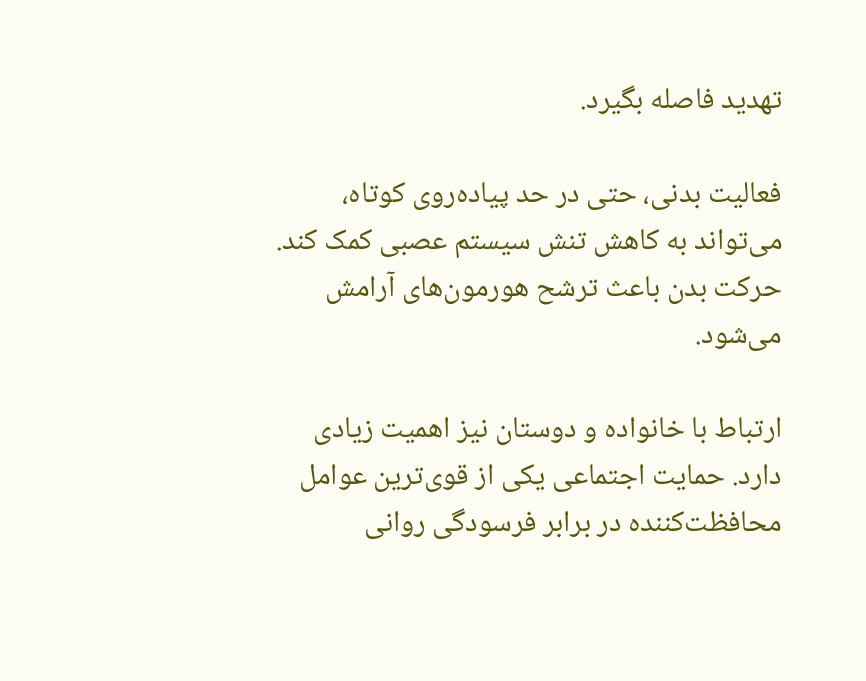تهدید فاصله بگیرد.

فعالیت بدنی، حتی در حد پیاده‌روی کوتاه، می‌تواند به کاهش تنش سیستم عصبی کمک کند. حرکت بدن باعث ترشح هورمون‌های آرامش می‌شود.

ارتباط با خانواده و دوستان نیز اهمیت زیادی دارد. حمایت اجتماعی یکی از قوی‌ترین عوامل محافظت‌کننده در برابر فرسودگی روانی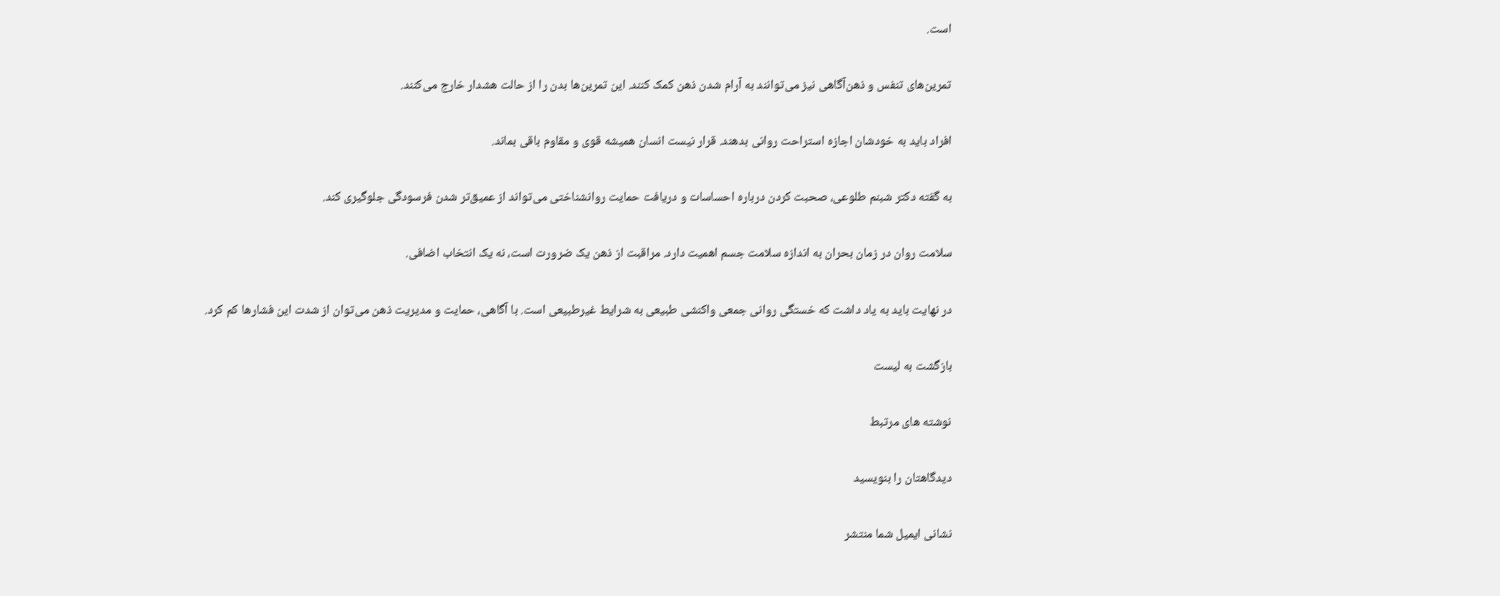است.

تمرین‌های تنفس و ذهن‌آگاهی نیز می‌توانند به آرام شدن ذهن کمک کنند. این تمرین‌ها بدن را از حالت هشدار خارج می‌کنند.

افراد باید به خودشان اجازه استراحت روانی بدهند. قرار نیست انسان همیشه قوی و مقاوم باقی بماند.

به گفته دکتر شبنم طلوعی، صحبت کردن درباره احساسات و دریافت حمایت روانشناختی می‌تواند از عمیق‌تر شدن فرسودگی جلوگیری کند.

سلامت روان در زمان بحران به اندازه سلامت جسم اهمیت دارد. مراقبت از ذهن یک ضرورت است، نه یک انتخاب اضافی.

در نهایت باید به یاد داشت که خستگی روانی جمعی واکنشی طبیعی به شرایط غیرطبیعی است. با آگاهی، حمایت و مدیریت ذهن می‌توان از شدت این فشارها کم کرد.

بازگشت بە لیست

نوشته های مرتبط

دیدگاهتان را بنویسید

نشانی ایمیل شما منتشر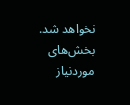نخواهد شد. بخش‌های موردنیاز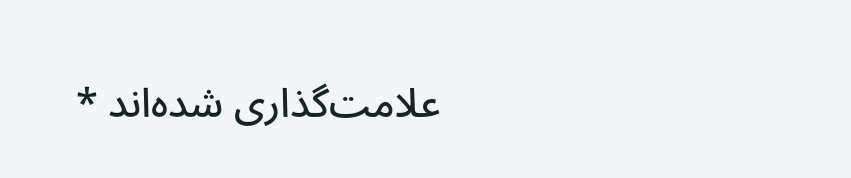علامت‌گذاری شده‌اند *